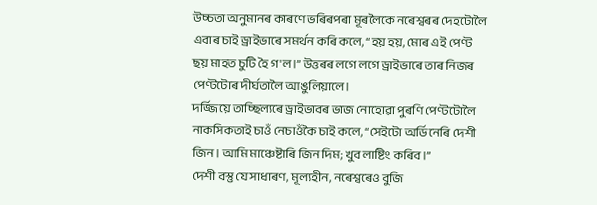উচ্চতা অনুমানৰ কাৰণে ভৰিৰপৰা মূৰলৈকে নৰেশ্বৰৰ দেহটোলৈ এবাৰ চাই ড্ৰাইভাৰে সমৰ্থন কৰি কলে, “হয় হয়, মোৰ এই পেণ্ট ছয় মাহত চুটি হৈ গ'ল।” উত্তৰৰ লগে লগে ড্ৰাইভাৰে তাৰ নিজৰ পেণ্টটোৰ দীৰ্ঘতালৈ আঙুলিয়ালে।
দৰ্জ্জিয়ে তাচ্ছিল্যৰে ড্ৰাইভাবৰ ভাজ নোহোৱা পুৰণি পেণ্টটোলৈ নাকসিকতাই চাওঁ নেচাওঁকৈ চাই কলে, “সেইটো অৰ্ডিনেৰি দেশী জিন। আমি মাঞ্চেষ্টাৰি জিন দিম; খুব লাষ্টিং কৰিব।”
দেশী বস্তু যে সাধাৰণ, মূল্যহীন, নৰেশ্বৰেও বুজি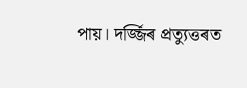পায়। দৰ্জ্জিৰ প্ৰত্যুত্তৰত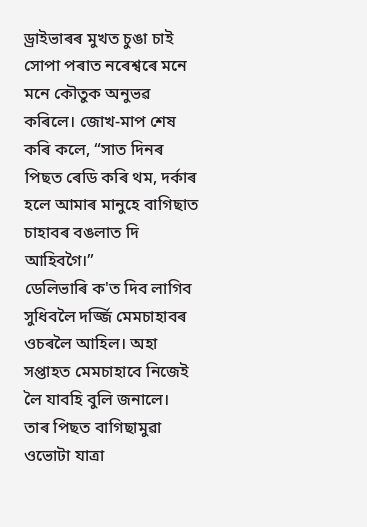ড্ৰাইভাৰৰ মুখত চুঙা চাই সোপা পৰাত নৰেশ্বৰে মনে মনে কৌতুক অনুভৱ কৰিলে। জোখ-মাপ শেষ কৰি কলে, “সাত দিনৰ পিছত ৰেডি কৰি থম, দৰ্কাৰ হলে আমাৰ মানুহে বাগিছাত চাহাবৰ বঙলাত দি আহিবগৈ।”
ডেলিভাৰি ক'ত দিব লাগিব সুধিবলৈ দৰ্জ্জি মেমচাহাবৰ ওচৰলৈ আহিল। অহা সপ্তাহত মেমচাহাবে নিজেই লৈ যাবহি বুলি জনালে।
তাৰ পিছত বাগিছামুৱা ওভোটা যাত্ৰা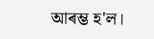আৰম্ভ হ'ল।